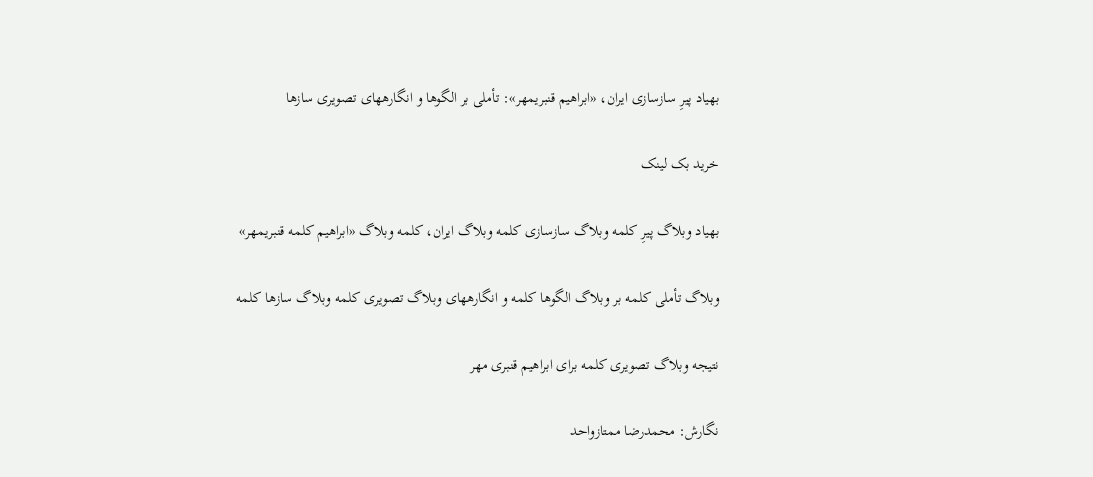بهیاد پیرِ سازسازی ایران، «ابراهیم قنبریمهر»: تأملی بر الگوها و انگارههای تصویری سازها

خرید بک لینک

بهیاد وبلاگ پیرِ کلمه وبلاگ سازسازی کلمه وبلاگ ایران، کلمه وبلاگ «ابراهیم کلمه قنبریمهر»

وبلاگ تأملی کلمه بر وبلاگ الگوها کلمه و انگارههای وبلاگ تصویری کلمه وبلاگ سازها کلمه

نتیجه وبلاگ تصویری کلمه برای ابراهیم قنبری مهر

نگارش: محمدرضا ممتازواحد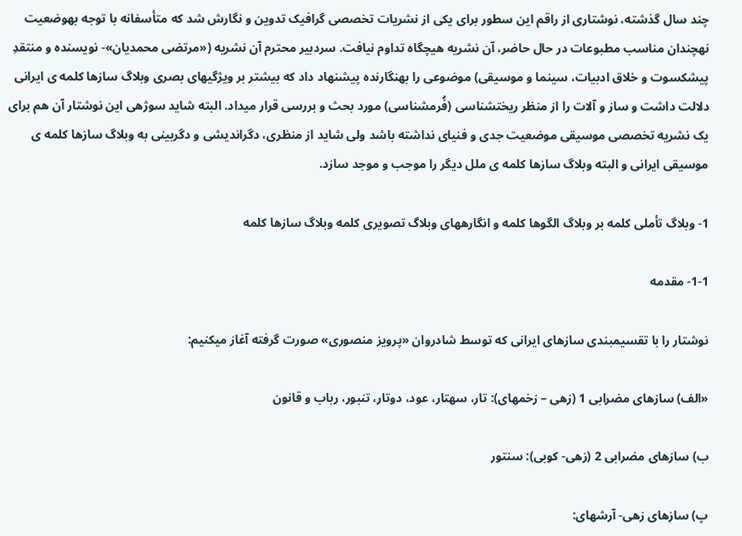چند سال گذشته، نوشتاری از راقم این سطور برای یکی از نشریات تخصصی گرافیک تدوین و نگارش شد که متأسفانه با توجه بهوضعیت نهچندان مناسب مطبوعات در حال حاضر، آن نشریه هیچگاه تداوم نیافت. سردبیر محترم آن نشریه («مرتضی محمدیان»- نویسنده و منتقدِ پیشکسوت و خلاق ادبیات، سینما و موسیقی) موضوعی را بهنگارنده پیشنهاد داد که بیشتر بر ویژگیهای بصری وبلاگ سازها کلمه ی ایرانی دلالت داشت و ساز و آلات را از منظر ریختشناسی (فُرمشناسی) مورد بحث و بررسی قرار میداد. البته شاید سوژهی این نوشتار آن هم برای یک نشریه تخصصی موسیقی موضعیت جدی و فنیای نداشته باشد ولی شاید از منظری، دگراندیشی و دگربینی به وبلاگ سازها کلمه ی موسیقی ایرانی و البته وبلاگ سازها کلمه ی ملل دیگر را موجب و موجد سازد.

1- وبلاگ تأملی کلمه بر وبلاگ الگوها کلمه و انگارههای وبلاگ تصویری کلمه وبلاگ سازها کلمه

1-1- مقدمه

نوشتار را با تقسیمبندی سازهای ایرانی که توسط شادروان «پرویز منصوری» صورت گرفته آغاز میکنیم:

«الف) سازهای مضرابی 1 (زهی – زخمهای): تار، سهتار، عود، دوتار، تنبور، رباب و قانون

ب) سازهای مضرابی 2 (زهی- کوبی): سنتور

پ) سازهای زهی- آرشهای: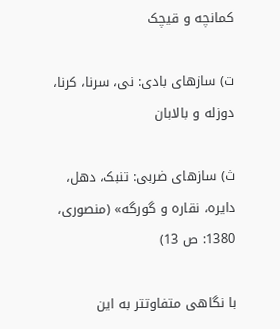کمانچه و قیچک

ت) سازهای بادی: نی، سرنا، کرنا، دوزله و بالابان

ث) سازهای ضربی: تنبک، دهل، دایره، نقاره و گورگه» (منصوری، 1380: ص 13)

با نگاهی متفاوتتر به این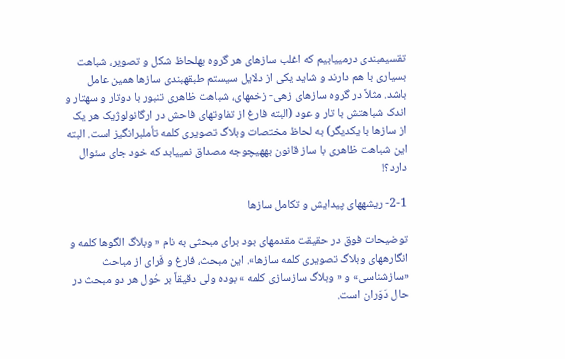تقسیمبندی درمییابیم که اغلب سازهای هر گروه بهلحاظ شکل و تصویر، شباهت بسیاری با هم دارند و شاید یکی از دلایل سیستم طبقهبندی سازها همین عامل باشد. مثلاً در گروه سازهای زهی- زخمهای، شباهت ظاهری تنبور با دوتار و سهتار و اندک شباهتش با تار و عود (البته فارغ از تفاوتهای فاحش در ارگانولوژیک هر یک از سازها با یکدیگر) به لحاظ مختصات وبلاگ تصویری کلمه تأملبرانگیز است. البته این شباهت ظاهری با ساز قانون بههیچوجه مصداق نمییابد که خود جای سئوال دارد؟!

2-1- ریشههای پیدایش و تکامل سازها

توضیحات فوق در حقیقت مقدمهای بود برای مبحثی به نام « وبلاگ الگوها کلمه و انگارههای وبلاگ تصویری کلمه سازها». این مبحث، فارغ و فَرای از مباحث «سازشناسی» و « وبلاگ سازسازی کلمه » بوده ولی دقیقاً بر حُول هر دو مبحث در حال دَوَران است.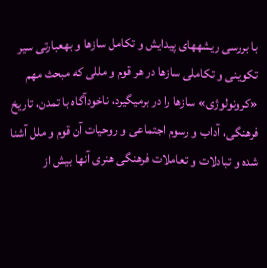با بررسی ریشههای پیدایش و تکامل سازها و بهعبارتی سیر تکوینی و تکاملی سازها در هر قوم و مللی که مبحث مهم «کرونولوژی» سازها را در برمیگیرد، ناخودآگاه با تمدن، تاریخ فرهنگی، آداب و رسوم اجتماعی و روحیات آن قوم و ملل آشنا شده و تبادلات و تعاملات فرهنگی هنری آنها بیش از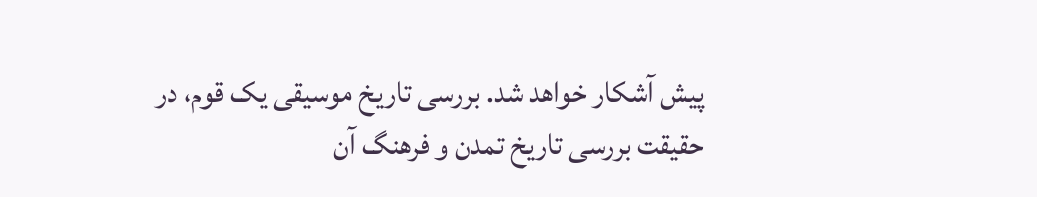پیش آشکار خواهد شد. بررسی تاریخ موسیقی یک قوم، در حقیقت بررسی تاریخ تمدن و فرهنگ آن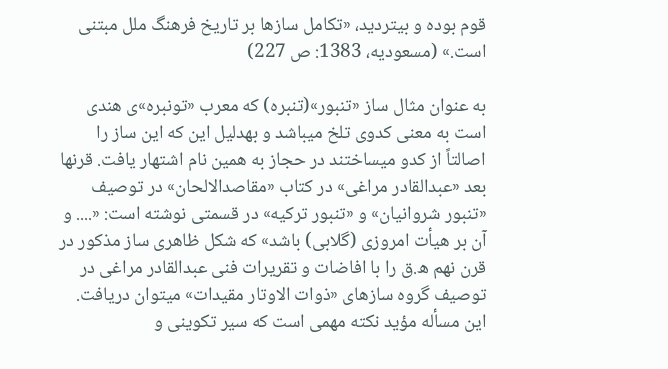قوم بوده و بیتردید، «تکامل سازها بر تاریخ فرهنگ ملل مبتنی است.» (مسعودیه، 1383: ص 227)

به عنوان مثال ساز «تنبور»(تنبره) که معرب «تونبره»ی هندی است به معنی کدوی تلخ میباشد و بهدلیل این که این ساز را اصالتاً از کدو میساختند در حجاز به همین نام اشتهار یافت. قرنها بعد «عبدالقادر مراغی» در کتاب «مقاصدالالحان» در توصیف «تنبور شروانیان» و «تنبور ترکیه» در قسمتی نوشته است: «.... و آن بر هیأت امروزی (گلابی) باشد» که شکل ظاهری ساز مذکور در قرن نهم ه.ق را با افاضات و تقریرات فنی عبدالقادر مراغی در توصیف گروه سازهای «ذوات الاوتار مقیدات» میتوان دریافت. این مسأله مؤید نکته مهمی است که سیر تکوینی و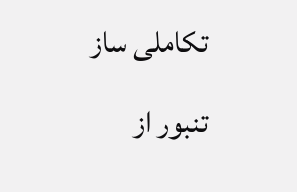تکاملی ساز تنبور از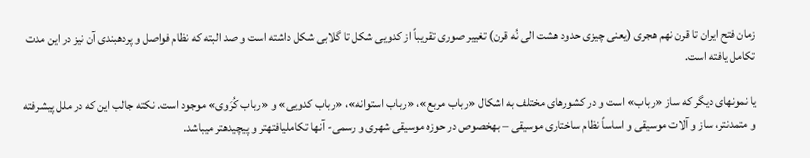زمان فتح ایران تا قرن نهم هجری (یعنی چیزی حدود هشت الی نُه قرن) تغییر صوری تقریباً از کدویی شکل تا گلابی شکل داشته است و صد البته که نظام فواصل و پردهبندی آن نیز در این مدت تکامل یافته است.

یا نمونهای دیگر که ساز «رباب» است و در کشورهای مختلف به اشکال «رباب مربع»، «رباب استوانه»، «رباب کدویی» و «رباب کُرَوی» موجود است. نکته جالب این که در ملل پیشرفته و متمدنتر، ساز و آلات موسیقی و اساساً نظام ساختاری موسیقی – بهخصوص در حوزه موسیقی شهری و رسمی- آنها تکاملیافتهتر و پیچیدهتر میباشد.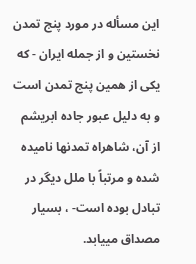این مسأله در مورد پنج تمدن نخستین و از جمله ایران - که یکی از همین پنج تمدن است و به دلیل عبور جاده ابریشم از آن، شاهراه تمدنها نامیده شده و مرتباً با ملل دیگر در تبادل بوده است- ، بسیار مصداق مییابد.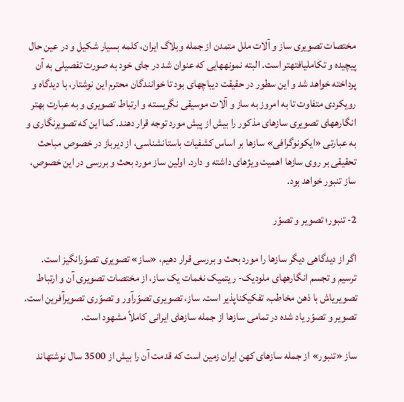مختصات تصویری ساز و آلات ملل متمدن از جمله وبلاگ ایران، کلمه بسیار شکیل و در عین حال پیچیده و تکاملیافتهتر است. البته نمونههایی که عنوان شد در جای خود به صورت تفصیلی به آن پرداخته خواهد شد و این سطور در حقیقت دیباچهای بود تا خوانندگان محترم این نوشتار، با دیدگاه و رویکردی متفاوت تا به امروز به ساز و آلات موسیقی نگریسته و ارتباط تصویری و به عبارت بهتر انگارههای تصویری سازهای مذکور را بیش از پیش مورد توجه قرار دهند. کما این که تصویرنگاری و به عبارتی «ایکونوگرافی» سازها بر اساس کشفیات باستانشناسی، از دیرباز در خصوص مباحث تحقیقی بر روی سازها اهمیت ویژهای داشته و دارد. اولین ساز مورد بحث و بررسی در این خصوص، ساز تنبور خواهد بود.

2- تنبور؛ تصویر و تصوّر

اگر از دیدگاهی دیگر سازها را مورد بحث و بررسی قرار دهیم، «ساز» تصویری تصوّرانگیز است. ترسیم و تجسم انگارههای ملودیک- ریتمیک نغمات یک ساز، از مختصات تصویری آن و ارتباط تصویریاش با ذهن مخاطب، تفکیکناپذیر است. ساز، تصویری تصوّرآور و تصوّری تصویرآفرین است. تصویر و تصوّر یاد شده در تمامی سازها از جمله سازهای ایرانی کاملاً مشهود است.

ساز «تنبور» از جمله سازهای کهن ایران زمین است که قدمت آن را بیش از 3500 سال نوشتهاند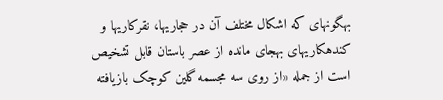بهگونهای که اشکال مختلف آن در حجاریها، نقرکاریها و کندهکاریهای بهجای مانده از عصر باستان قابل تشخیص است از جمله «از روی سه مجسمه گلین کوچک بازیافته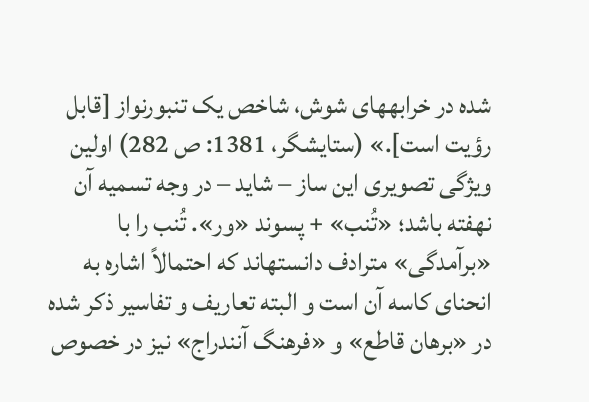شده در خرابههای شوش، شاخص یک تنبورنواز [قابل رؤیت است].» (ستایشگر، 1381: ص 282) اولین ویژگی تصویری این ساز – شاید – در وجه تسمیه آن نهفته باشد؛ «تُنب» + پسوند «ور». تُنب را با «برآمدگی» مترادف دانستهاند که احتمالاً اشاره به انحنای کاسه آن است و البته تعاریف و تفاسیر ذکر شده در «برهان قاطع» و «فرهنگ آنندراج» نیز در خصوص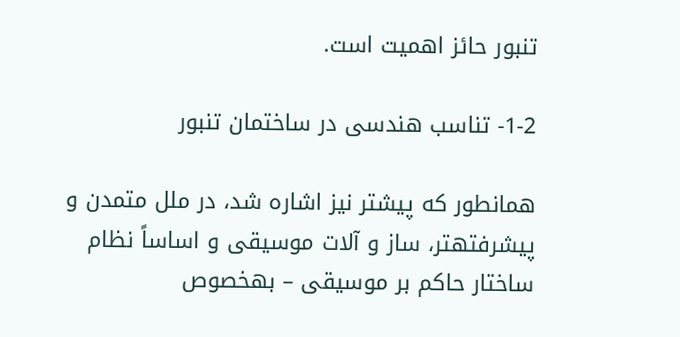تنبور حائز اهمیت است.

1-2- تناسب هندسی در ساختمان تنبور

همانطور که پیشتر نیز اشاره شد، در ملل متمدن و پیشرفتهتر، ساز و آلات موسیقی و اساساً نظام ساختار حاکم بر موسیقی – بهخصوص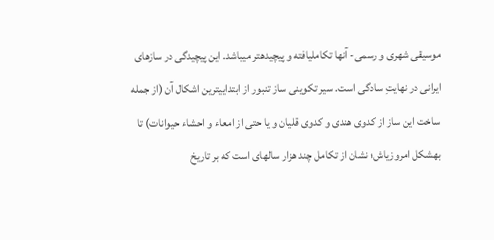موسیقی شهری و رسمی- آنها تکاملیافته و پیچیدهتر میباشد. این پیچیدگی در سازهای ایرانی در نهایتِ سادگی است. سیر تکوینی ساز تنبور از ابتداییترین اشکال آن (از جمله ساخت این ساز از کدوی هندی و کدوی قلیان و یا حتی از امعاء و احشاء حیوانات) تا بهشکل امروزیاش؛ نشان از تکامل چند هزار سالهای است که بر تاریخ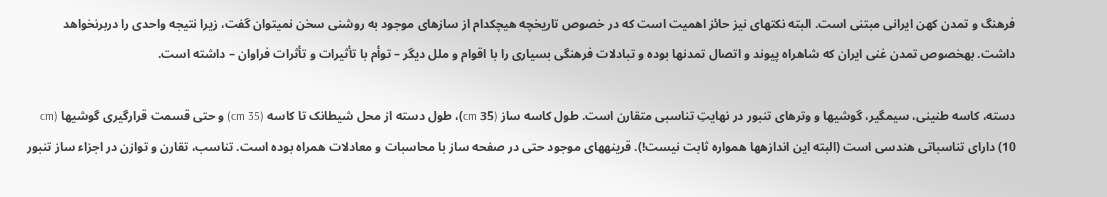فرهنگ و تمدن کهن ایرانی مبتنی است. البته نکتهای نیز حائز اهمیت است که در خصوص تاریخچه هیچکدام از سازهای موجود به روشنی سخن نمیتوان گفت، زیرا نتیجه واحدی را دربرنخواهد داشت. بهخصوص تمدن غنی ایران که شاهراه پیوند و اتصال تمدنها بوده و تبادلات فرهنگی بسیاری را با اقوام و ملل دیگر – توأم با تأثیرات و تأثرات فراوان – داشته است.

دسته، کاسه طنینی، سیمگیر، گوشیها و وترهای تنبور در نهایتِ تناسبی متقارن است. طول کاسه ساز (cm 35)، طول دسته از محل شیطانک تا کاسه (cm 35) و حتی قسمت قرارگیری گوشیها (cm 10) دارای تناسباتی هندسی است (البته این اندازهها همواره ثابت نیست!). قرینههای موجود حتی در صفحه ساز با محاسبات و معادلات همراه بوده است. تناسب، تقارن و توازن در اجزاء ساز تنبور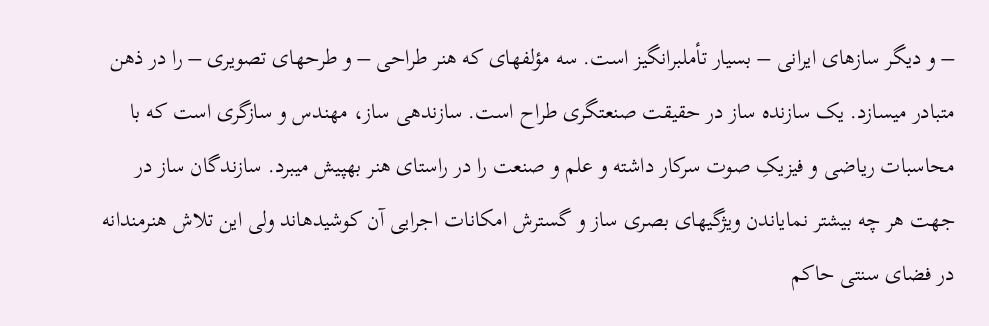– و دیگر سازهای ایرانی – بسیار تأملبرانگیز است. سه مؤلفهای که هنر طراحی – و طرحهای تصویری – را در ذهن متبادر میسازد. یک سازنده ساز در حقیقت صنعتگری طراح است. سازندهی ساز، مهندس و سازگری است که با محاسبات ریاضی و فیزیکِ صوت سرکار داشته و علم و صنعت را در راستای هنر بهپیش میبرد. سازندگان ساز در جهت هر چه بیشتر نمایاندن ویژگیهای بصری ساز و گسترش امکانات اجرایی آن کوشیدهاند ولی این تلاش هنرمندانه در فضای سنتی حاکم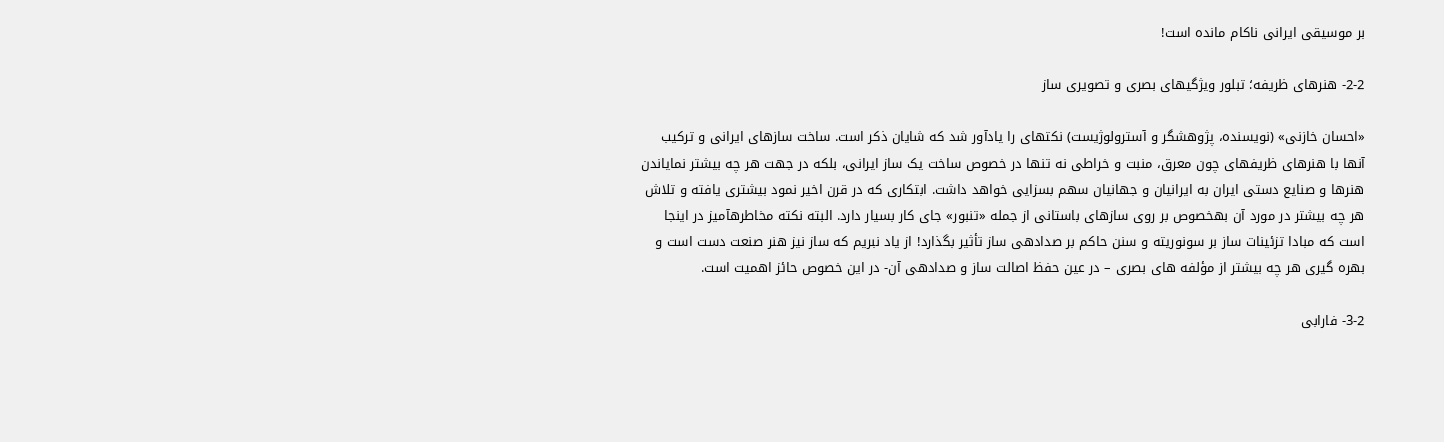بر موسیقی ایرانی ناکام مانده است!

2-2- هنرهای ظریفه؛ تبلور ویژگیهای بصری و تصویری ساز

«احسان خازنی» (نویسنده، پژوهشگر و آسترولوژیست) نکتهای را یادآور شد که شایان ذکر است. ساخت سازهای ایرانی و ترکیب آنها با هنرهای ظریفهای چون معرق، منبت و خراطی نه تنها در خصوص ساخت یک ساز ایرانی، بلکه در جهت هر چه بیشتر نمایاندن هنرها و صنایع دستی ایران به ایرانیان و جهانیان سهم بسزایی خواهد داشت. ابتکاری که در قرن اخیر نمود بیشتری یافته و تلاش هر چه بیشتر در مورد آن بهخصوص بر روی سازهای باستانی از جمله «تنبور» جای کار بسیار دارد. البته نکته مخاطرهآمیز در اینجا است که مبادا تزئینات ساز بر سونوریته و سنن حاکم بر صدادهی ساز تأثیر بگذارد! از یاد نبریم که ساز نیز هنر صنعت دست است و بهره گیری هر چه بیشتر از مؤلفه های بصری – در عین حفظ اصالت ساز و صدادهی آن- در این خصوص حائز اهمیت است.

3-2- فارابی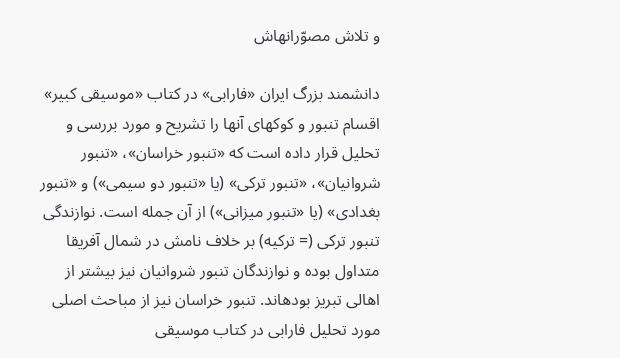و تلاش مصوّرانهاش

دانشمند بزرگ ایران «فارابی» در کتاب «موسیقی کبیر» اقسام تنبور و کوکهای آنها را تشریح و مورد بررسی و تحلیل قرار داده است که «تنبور خراسان»، «تنبور شروانیان»، «تنبور ترکی» (یا «تنبور دو سیمی») و «تنبور بغدادی» (یا «تنبور میزانی») از آن جمله است. نوازندگی تنبور ترکی (= ترکیه) بر خلاف نامش در شمال آفریقا متداول بوده و نوازندگان تنبور شروانیان نیز بیشتر از اهالی تبریز بودهاند. تنبور خراسان نیز از مباحث اصلی مورد تحلیل فارابی در کتاب موسیقی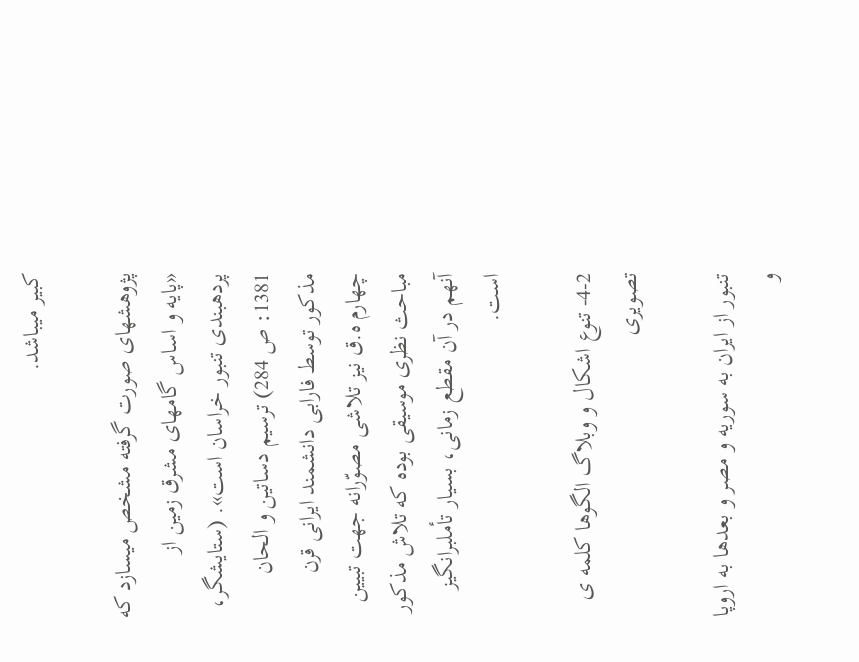کبیر میباشد.

پژوهشهای صورت گرفته مشخص میسازد که «پایه و اساس گامهای مشرق زمین از پردهبندی تنبور خراسان است». (ستایشگر، 1381: ص 284) ترسیم دساتین و الحان مذکور توسط فارابی دانشمند ایرانی قرن چهارم ه.ق نیز تلاشی مصوّرانه جهت تبیین مباحث نظری موسیقی بوده که تلاش مذکور آنهم در آن مقطع زمانی، بسیار تأملبرانگیز است.

4-2- تنوع اشکال و وبلاگ الگوها کلمه ی تصویری

تنبور از ایران به سوریه و مصر و بعدها به اروپا و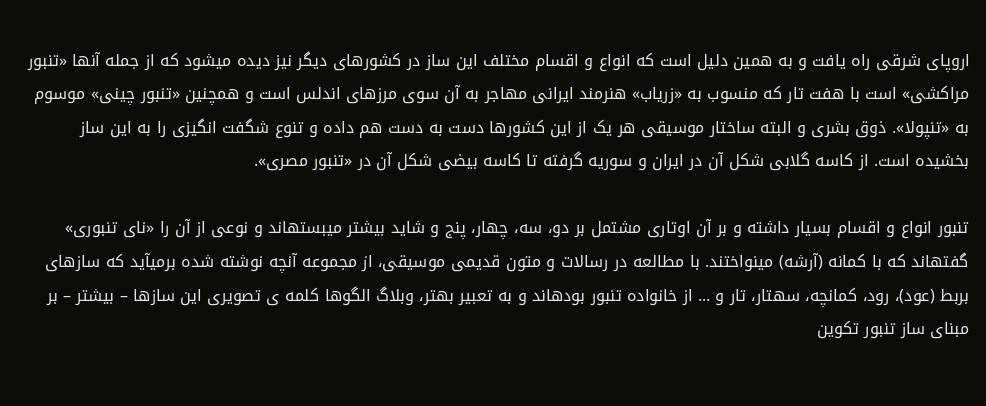اروپای شرقی راه یافت و به همین دلیل است که انواع و اقسام مختلف این ساز در کشورهای دیگر نیز دیده میشود که از جمله آنها «تنبور مراکشی» است با هفت تار که منسوب به «زریاب» هنرمند ایرانی مهاجر به آن سوی مرزهای اندلس است و همچنین «تنبور چینی» موسوم به «تنپولا». ذوق بشری و البته ساختار موسیقی هر یک از این کشورها دست به دست هم داده و تنوع شگفت انگیزی را به این ساز بخشیده است. از کاسه گلابی شکل آن در ایران و سوریه گرفته تا کاسه بیضی شکل آن در «تنبور مصری».

تنبور انواع و اقسام بسیار داشته و بر آن اوتاری مشتمل بر دو، سه، چهار، پنج و شاید بیشتر میبستهاند و نوعی از آن را «نای تنبوری» گفتهاند که با کمانه (آرشه) مینواختند. با مطالعه در رسالات و متون قدیمی موسیقی، از مجموعه آنچه نوشته شده برمیآید که سازهای بربط (عود)، رود، کمانچه، سهتار، تار و ... از خانواده تنبور بودهاند و به تعبیر بهتر، وبلاگ الگوها کلمه ی تصویری این سازها – بیشتر – بر مبنای ساز تنبور تکوین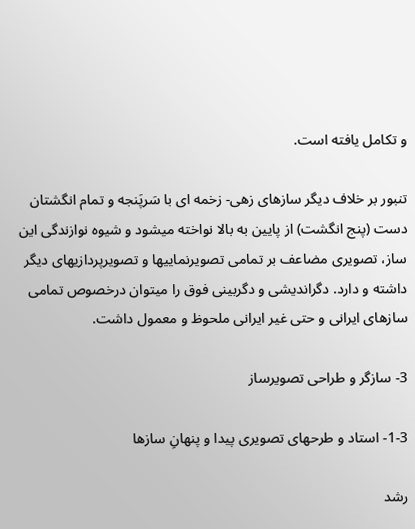و تکامل یافته است.

تنبور بر خلاف دیگر سازهای زهی- زخمه ای با سَرپَنجه و تمام انگشتان دست (پنج انگشت) از پایین به بالا نواخته میشود و شیوه نوازندگی این ساز، تصویری مضاعف بر تمامی تصویرنماییها و تصویرپردازیهای دیگر داشته و دارد. دگراندیشی و دگربینی فوق را میتوان درخصوص تمامی سازهای ایرانی و حتی غیر ایرانی ملحوظ و معمول داشت.

3- سازگر و طراحی تصویرساز

1-3- استاد و طرحهای تصویری پیدا و پنهانِ سازها

رشد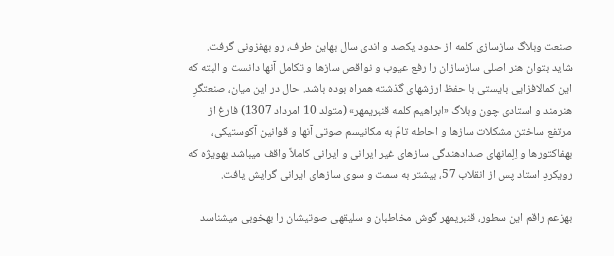صنعت وبلاگ سازسازی کلمه از حدود یکصد و اندی سال بهاین طرف، رو بهفزونی گرفت. شاید بتوان هنر اصلی سازسازان را رفع عیوب و نواقص سازها و تکامل آنها دانست و البته که این کمالافزایی بایستی با حفظ ارزشهای گذشته همراه بوده باشد. حال در این میان، صنعتگرِ هنرمند و استادی چون وبلاگ «ابراهیم کلمه قنبریمهر» (متولد 10 امرداد 1307) فارغ از مرتفع ساختن مشکلات سازها و احاطه تامّ به مکانیسم صوتی آنها و قوانین آکوستیکی، بهفاکتورها و اِلِمانهای صدادهندگی سازهای غیر ایرانی و ایرانی کاملاً واقف میباشد بهویژه که رویکردِ استاد پس از انقلاب 57، بیشتر به سمت و سوی سازهای ایرانی گرایش یافت.

بهزعم راقم این سطور، قنبریمهر گوش مخاطبان و سلیقهی صوتیشان را بهخوبی میشناسد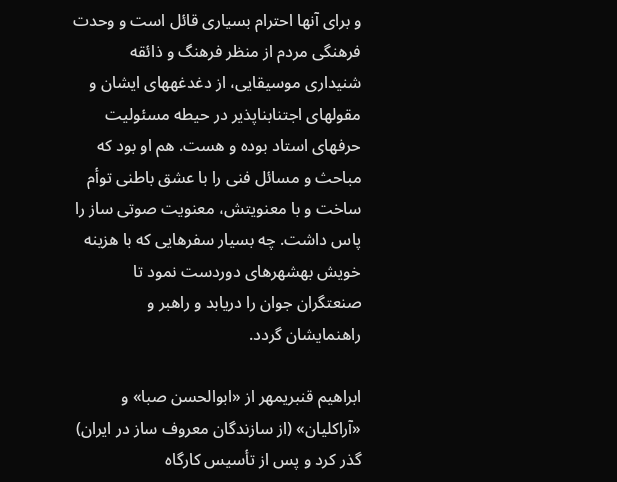و برای آنها احترام بسیاری قائل است و وحدت فرهنگی مردم از منظر فرهنگ و ذائقه شنیداری موسیقایی، از دغدغههای ایشان و مقولهای اجتنابناپذیر در حیطه مسئولیت حرفهای استاد بوده و هست. هم او بود که مباحث و مسائل فنی را با عشق باطنی توأم ساخت و با معنویتش، معنویت صوتی ساز را پاس داشت. چه بسیار سفرهایی که با هزینه خویش بهشهرهای دوردست نمود تا صنعتگران جوان را دریابد و راهبر و راهنمایشان گردد.

ابراهیم قنبریمهر از «ابوالحسن صبا» و «آراکلیان» (از سازندگان معروف ساز در ایران) گذر کرد و پس از تأسیس کارگاه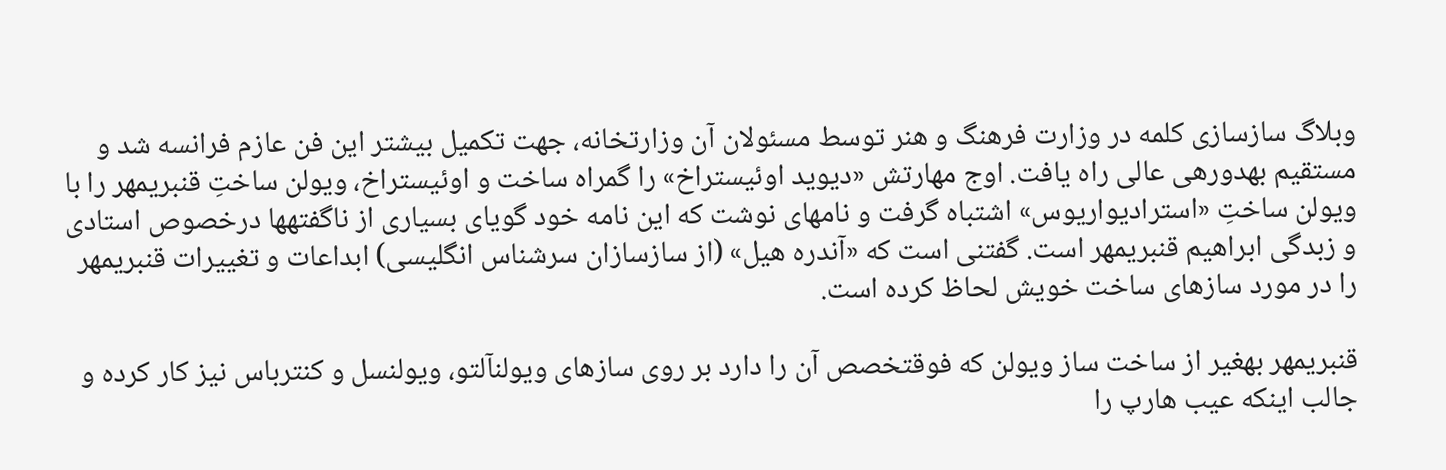وبلاگ سازسازی کلمه در وزارت فرهنگ و هنر توسط مسئولان آن وزارتخانه، جهت تکمیل بیشتر این فن عازم فرانسه شد و مستقیم بهدورهی عالی راه یافت. اوج مهارتش «دیوید اوئیستراخ» را گمراه ساخت و اوئیستراخ، ویولن ساختِ قنبریمهر را با ویولن ساختِ «استرادیواریوس» اشتباه گرفت و نامهای نوشت که این نامه خود گویای بسیاری از ناگفتهها درخصوص استادی و زبدگی ابراهیم قنبریمهر است. گفتنی است که «آندره هیل» (از سازسازان سرشناس انگلیسی) ابداعات و تغییرات قنبریمهر را در مورد سازهای ساخت خویش لحاظ کرده است.

قنبریمهر بهغیر از ساخت ساز ویولن که فوقتخصص آن را دارد بر روی سازهای ویولنآلتو، ویولنسل و کنترباس نیز کار کرده و جالب اینکه عیب هارپ را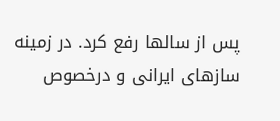پس از سالها رفع کرد. در زمینه سازهای ایرانی و درخصوص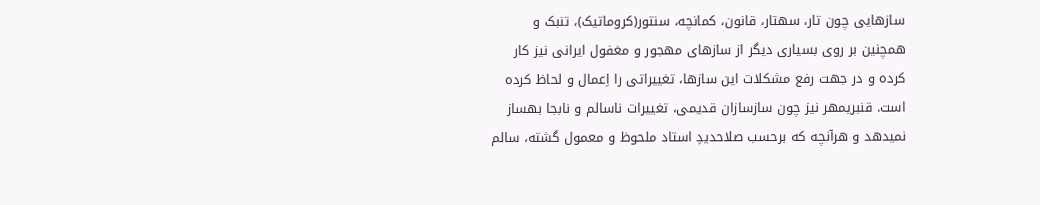سازهایی چون تار، سهتار، قانون، کمانچه، سنتور(کروماتیک)، تنبک و همچنین بر روی بسیاری دیگر از سازهای مهجور و مغفول ایرانی نیز کار کرده و در جهت رفع مشکلات این سازها، تغییراتی را اِعمال و لحاظ کرده است. قنبریمهر نیز چون سازسازان قدیمی، تغییرات ناسالم و نابجا بهساز نمیدهد و هرآنچه که برحسب صلاحدیدِ استاد ملحوظ و معمول گشته، سالم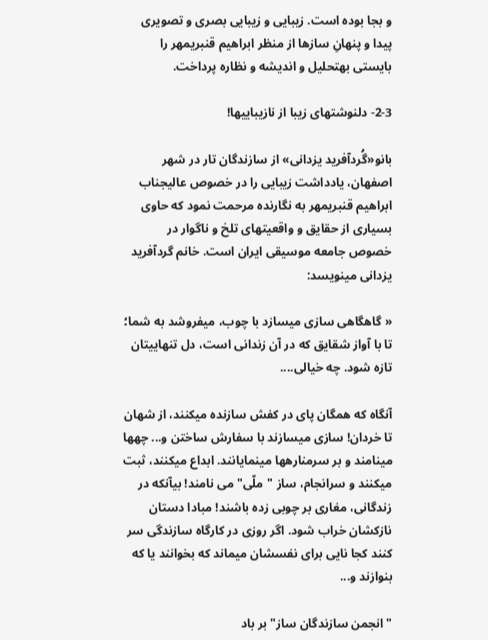و بجا بوده است. زیبایی و زیبایی بصری و تصویری پیدا و پنهانِ سازها از منظر ابراهیم قنبریمهر را بایستی بهتحلیل و اندیشه و نظاره پرداخت.

2-3- دلنوشتهای زیبا از نازیباییها!

بانو«گُردآفرید یزدانی» از سازندگان تار در شهر اصفهان، یادداشت زیبایی را در خصوص عالیجناب ابراهیم قنبریمهر به نگارنده مرحمت نمود که حاوی بسیاری از حقایق و واقعیتهای تلخ و ناگوار در خصوص جامعه موسیقی ایران است. خانم گردآفرید یزدانی مینویسد:

« گاهگاهی سازی میسازد با چوب، میفروشد به شما؛ تا با آواز شقایق که در آن زندانی است، دل تنهاییتان تازه شود. چه خیالی....

آنگاه که همگان پای در کفش سازنده میکنند، از شهان تا خردان! سازی میسازند با سفارش ساختن و... چهها مینامند و بر سرمنارهها مینمایانند. ابداع میکنند، ثبت میکنند و سرانجام، ساز "ملّی" می نامند! بیآنکه در زندگانی، مغاری بر چوبی زده باشند! مبادا دستان نازکشان خراب شود. اگر روزی در کارگاه سازندگی سر کنند کجا نایی برای نفسشان میماند که بخوانند یا که بنوازند و...

"انجمن سازندگان ساز" بر باد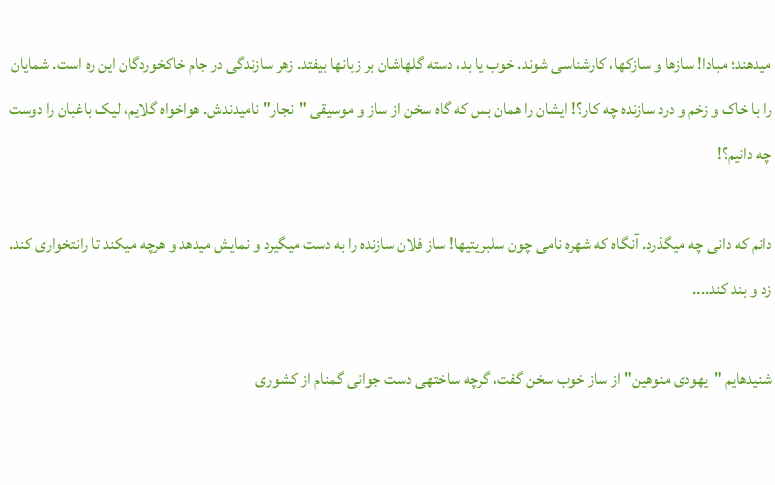میدهند؛ مبادا! سازها و سازکها، کارشناسی شوند. خوب یا بد، دسته گلهاشان بر زبانها بیفتد. زهر سازندگی در جام خاکخوردگان این ره است. شمایان را با خاک و زخم و درد سازنده چه کار؟! ایشان را همان بس که گاه سخن از ساز و موسیقی "نجار" نامیدندش. هواخواه گلایم، لیک باغبان را دوست چه دانیم؟!

دانم که دانی چه میگذرد. آنگاه که شهره نامی چون سلبریتیها! ساز فلان سازنده را به دست میگیرد و نمایش میدهد و هرچه میکند تا رانتخواری کند. زد و بند کند....

شنیدهایم "یهودی منوهین" از ساز خوب سخن گفت، گرچه ساختهی دست جوانی گمنام از کشوری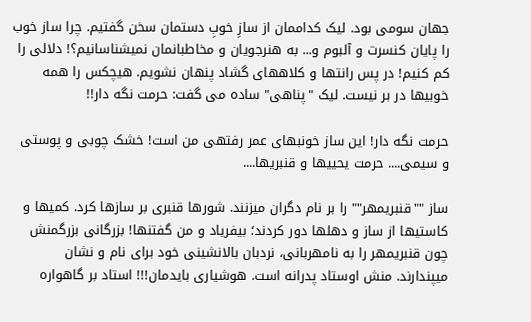جهان سومی بود. لیک کداممان از سازِ خوبِ دستمان سخن گفتیم. چرا ساز خوب را پایان کنسرت و آلبوم و... به هنرجویان و مخاطبانمان نمیشناسانیم؟! دلالی را کم کنیم! در پس رانتها و کلاههای گشاد پنهان نشویم. هیچکس را همه خوبیها در بر نیست. لیک "پناهی" ساده می گفت: حرمت نگه دار!!

حرمت نگه دار! این ساز خونبهای عمر رفتهی من است! خشک چوبی و پوستی و سیمی.... حرمت یحییها و قنبریها....

ساز ""قنبریمهر"" را بر نام دگران میزنند. شورها قنبری بر سازها کرد. کمیها و کاستیها از ساز و دهلها دور کردند؛ بیفریاد و من گفتنها! بزرگانی بزرگمنش چون قنبریمهر را به نامهربانی، نردبان بالانشینی خود برای نام و نشان میپندارند. منش اوستاد پدرانه است. هوشیاری بایدمان!!! استاد بر گاهواره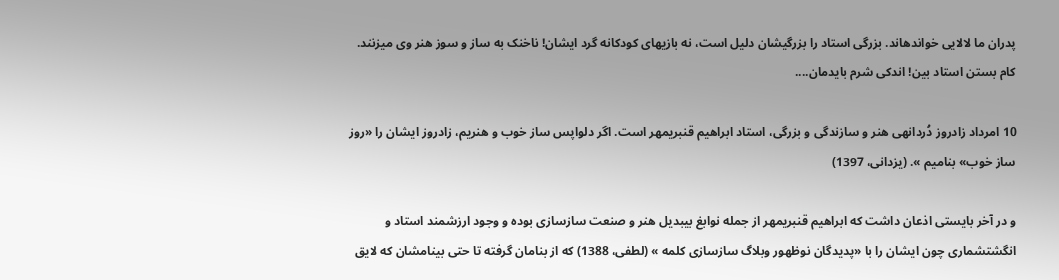پدران ما لالایی خواندهاند. بزرگی استاد را بزرگیشان دلیل است، نه بازیهای کودکانه گرد ایشان! ناخنک به ساز و سوز هنر وی میزنند. کام بستن استاد بین! اندکی شرم بایدمان....

10 امرداد زادروز دُردانهی هنر و سازندگی و بزرگی، استاد ابراهیم قنبریمهر است. اگر دلواپس ساز خوب و هنریم، زادروز ایشان را «روز ساز خوب» بنامیم ». (یزدانی، 1397)

و در آخر بایستی اذعان داشت که ابراهیم قنبریمهر از جمله نوابغ بیبدیل هنر و صنعت سازسازی بوده و وجود ارزشمند استاد و انگشتشماری چون ایشان را با «پدیدگان نوظهور وبلاگ سازسازی کلمه » (لطفی، 1388) که از بنامان گرفته تا حتی بینامشان که لایق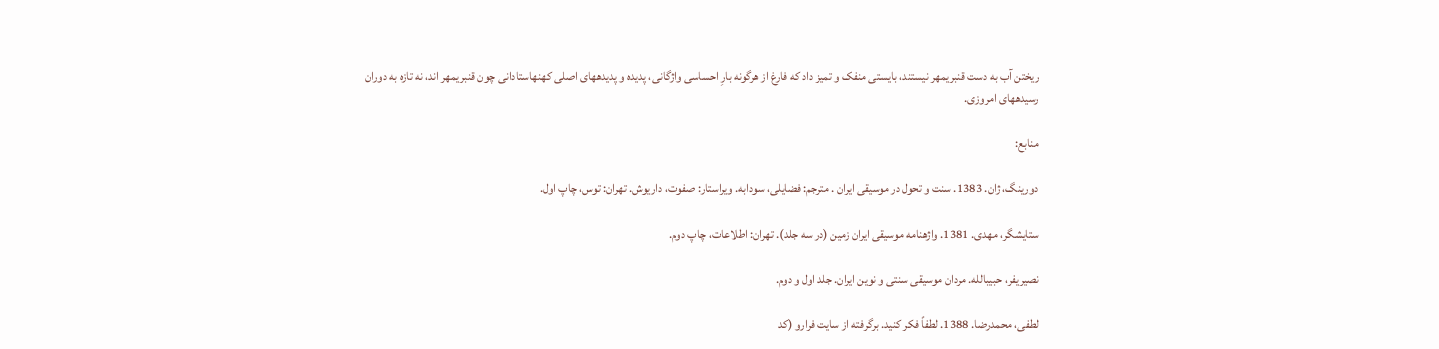ریختن آب به دست قنبریمهر نیستند، بایستی منفک و تمیز داد که فارغ از هرگونه بارِ احساسی واژگانی، پدیده و پدیدههای اصلی کهنهاستادانی چون قنبریمهر اند، نه تازه به دوران رسیدههای امروزی.

منابع:

دورینگ، ژان. 1383. سنت و تحول در موسیقی ایران . مترجم: فضایلی، سودابه. ویراستار: صفوت، داریوش. تهران: توس، چاپ اول.

ستایشگر، مهدی. 1381. واژهنامه موسیقی ایران زمین (در سه جلد). تهران: اطلاعات، چاپ دوم.

نصیریفر، حبیبالله. مردان موسیقی سنتی و نوین ایران. جلد اول و دوم.

لطفی، محمدرضا. 1388. لطفاً فکر کنید. برگرفته از سایت فرارو (کد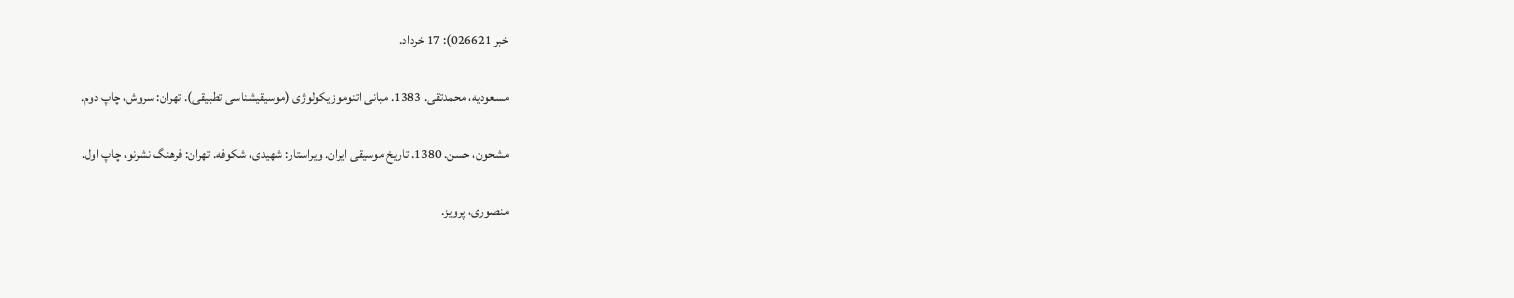خبر 026621): 17 خرداد.

مسعودیه، محمدتقی. 1383. مبانی اتنوموزیکولوژی (موسیقیشناسی تطبیقی). تهران: سروش، چاپ دوم.

مشحون، حسن. 1380. تاریخ موسیقی ایران. ویراستار: شهیدی، شکوفه. تهران: فرهنگ نشرنو، چاپ اول.

منصوری، پرویز.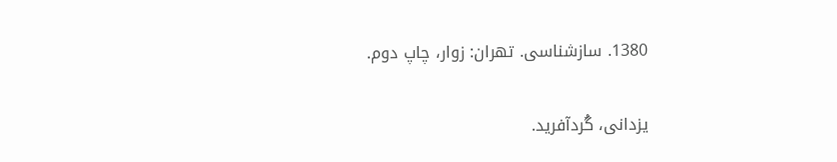1380. سازشناسی. تهران: زوار، چاپ دوم.

یزدانی، گُردآفرید.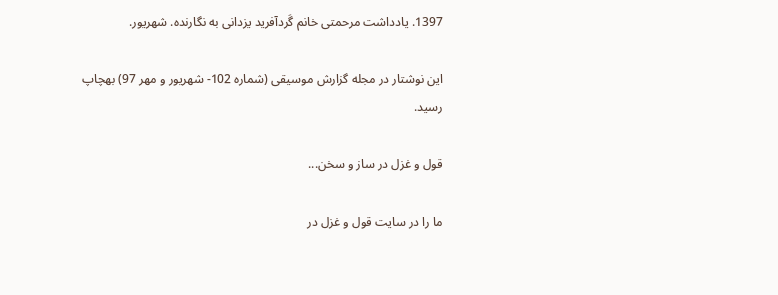1397. یادداشت مرحمتی خانم گَردآفرید یزدانی به نگارنده. شهریور.

این نوشتار در مجله گزارش موسیقی (شماره 102- شهریور و مهر 97) بهچاپ رسید.

قول و غزل در ساز و سخن...

ما را در سایت قول و غزل در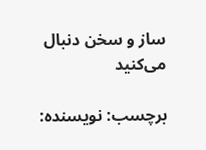ساز و سخن دنبال می‌کنید

برچسب: نویسنده: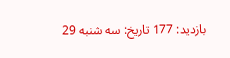بازدید: 177 تاريخ: سه شنبه 29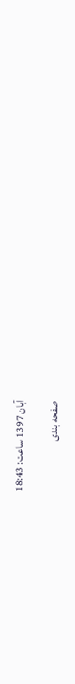آبان 1397 ساعت: 18:43

صفحه بندی